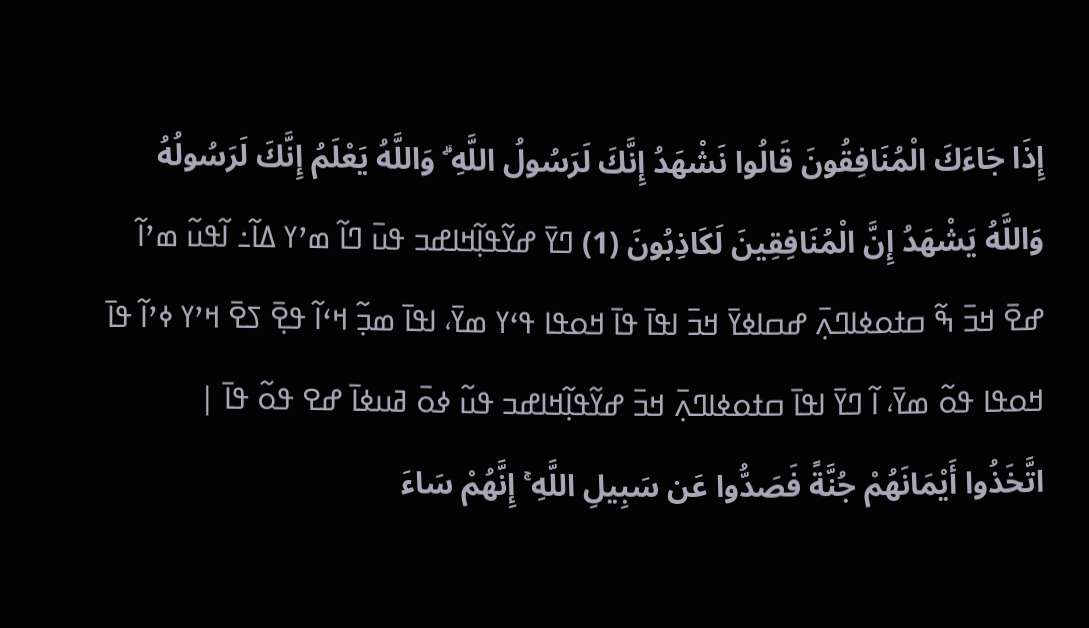إِذَا جَاءَكَ الْمُنَافِقُونَ قَالُوا نَشْهَدُ إِنَّكَ لَرَسُولُ اللَّهِ ۗ وَاللَّهُ يَعْلَمُ إِنَّكَ لَرَسُولُهُ وَاللَّهُ يَشْهَدُ إِنَّ الْمُنَافِقِينَ لَكَاذِبُونَ (1) ߣߌ߫ ߝߌ߬ߟߊ߲߬ߞߊߝߏ ߟߎ߫ ߣߊ߬ ߘߴߌ ߡߊ߬߸ ߊ߬ߟߎ߬ ߘߴߊ߬ ߝߐ߫ ߞߏ߫ ߒ߬ ߛߙߋߦߊߣߍ߲߫ ߝߛߊߦߌ߫ ߞߏ߫ ߊߟߊ߫ ߟߊ߫ ߞߋߟߊ ߟߵߌ ߘߌ߫، ߊߟߊ߫ ߘߏ߲߬ ߞߵߊ߬ ߟߐ߲߫ ߖߐ߫ ߞߴߌ ߦߴߊ߬ ߟߊ߫ ߞߋߟߊ ߟߋ߬ ߘߌ߫، ߊ߬ ߣߌ߫ ߊߟߊ߫ ߛߙߋߦߊߣߍ߲߫ ߞߏ߫ ߝߌ߬ߟߊ߲߬ߞߊߝߏ ߟߎ߬ ߦߋ߫ ߥߎߦߊ߫ ߝߐ ߟߋ߬ ߟߊ߫ |
اتَّخَذُوا أَيْمَانَهُمْ جُنَّةً فَصَدُّوا عَن سَبِيلِ اللَّهِ ۚ إِنَّهُمْ سَاءَ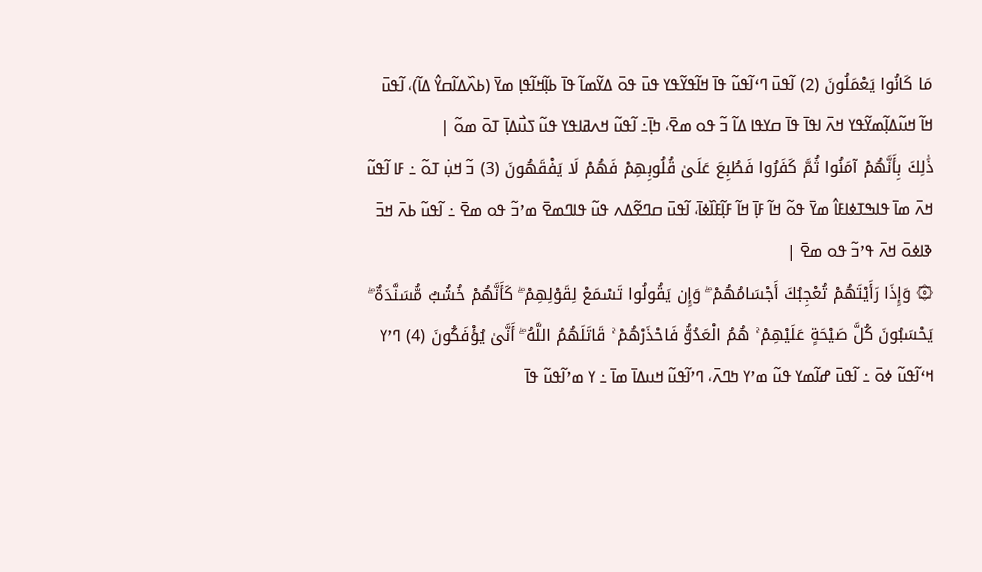مَا كَانُوا يَعْمَلُونَ (2) ߊ߬ߟߎ߫ ߣߵߊ߬ߟߎ߬ ߟߊ߫ ߞߊ߬ߟߌ߬ߟߌ ߟߎ߫ ߟߋ߫ ߡߌ߬ߘߊ߬ ߟߊ߫ ߕߊ߲߬ߞߊ߬ߟߊ߲ ߘߌ߫ (ߕߍ߰ߡߊ߬ߛߌ߮ ߡߊ߬)، ߊ߬ߟߎ߫ ߞߊ߬ ߞߎ߬ߡߊ߲߬ߘߌ߬ߟߌ ߞߍ߫ ߊߟߊ߫ ߟߊ߫ ߛߌߟߊ ߡߊ߬ ߏ߬ ߟߋ ߘߐ߫، ߤߊ߲߫߸ ߊ߬ߟߎ߬ ߞߍߥߊߟߌ ߟߎ߬ ߖߎ߯ߡߊ߲߫ ߠߋ߫ ߘߋ߬ |
ذَٰلِكَ بِأَنَّهُمْ آمَنُوا ثُمَّ كَفَرُوا فَطُبِعَ عَلَىٰ قُلُوبِهِمْ فَهُمْ لَا يَفْقَهُونَ (3) ߏ߬ ߞߎ߲߭ ߠߋ߬ ߸ ߓߊ ߊ߬ߟߎ߬ ߞߍ߫ ߘߊ߫ ߟߊߒߠߦߊߓߊ߮ ߘߌ߫ ߟߋ߬ ߞߊ߬ ߓߊ߲߫ ߞߊ߬ ߓߊ߲߬ߓߊ߰ߦߊ߫، ߊ߬ߟߎ߫ ߛߣߐ߬ߡߍ ߟߎ߬ ߟߊߣߘߐ߫ ߘߴߏ߬ ߟߋ ߘߐ߫ ߸ ߊ߬ߟߎ߬ ߕߍ߫ ߞߏ߫ ߢߊߦߋ߫ ߞߍ߫ ߟߴߏ߬ ߟߋ ߘߐ߫ |
۞ وَإِذَا رَأَيْتَهُمْ تُعْجِبُكَ أَجْسَامُهُمْ ۖ وَإِن يَقُولُوا تَسْمَعْ لِقَوْلِهِمْ ۖ كَأَنَّهُمْ خُشُبٌ مُّسَنَّدَةٌ ۖ يَحْسَبُونَ كُلَّ صَيْحَةٍ عَلَيْهِمْ ۚ هُمُ الْعَدُوُّ فَاحْذَرْهُمْ ۚ قَاتَلَهُمُ اللَّهُ ۖ أَنَّىٰ يُؤْفَكُونَ (4) ߣߴߌ ߞߵߊ߬ߟߎ߬ ߦߋ߫ ߸ ߊ߬ߟߎ߫ ߝߊ߬ߘߌ ߟߎ߬ ߘߴߌ ߤߣߍ߫، ߣߴߊ߬ߟߎ߬ ߞߎߡߊ߫ ߘߊ߫ ߸ ߌ ߘߴߊ߬ߟߎ߬ ߟߊ߫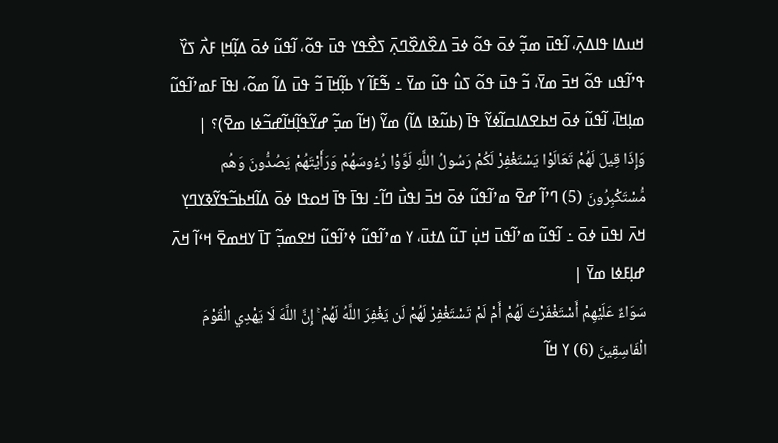ߞߎߡߊ ߟߊߡߍ߲߫، ߊ߬ߟߎ߫ ߘߏ߲߬ ߦߋ߫ ߟߋ߬ ߦߏ߫ ߡߐ߰ߡߐ߰ߣߍ߲߫ ߖߐ߯ߟߌ ߟߎ߫ ߟߋ߬، ߊ߬ߟߎ߬ ߦߋ߫ ߡߊ߲߬ߞߊ߲ ߓߍ߯ ߖߌ߰ ߟߴߊ߬ߟߎ ߟߋ߬ ߞߏ߫ ߘߌ߫، ߏ߬ ߟߎ߫ ߟߋ߬ ߖߎ߮ ߟߎ߬ ߘߌ߫ ߸ ߒ߬ߓߊ߬ ߌ ߕߊ߲߬ߞߊ߫ ߏ߬ ߟߎ߫ ߡߊ߬ ߘߋ߬، ߊߟߊ߫ ߓߘߴߊ߬ߟߎ߬ ߘߊ߲ߞߊ߫، ߊ߬ߟߎ߬ ߦߋ߫ ߞߕߐߡߊߛߊ߬ߦߌ߬ ߟߊ߫ (ߕߎ߬ߢߊ ߡߊ߬) ߘߌ߬ (ߞߊ߬ ߘߏ߲߬ ߝߌ߬ߟߊ߲߬ߞߊ߬ߝߏ߬ߦߊ ߘߐ߫)؟ |
وَإِذَا قِيلَ لَهُمْ تَعَالَوْا يَسْتَغْفِرْ لَكُمْ رَسُولُ اللَّهِ لَوَّوْا رُءُوسَهُمْ وَرَأَيْتَهُمْ يَصُدُّونَ وَهُم مُّسْتَكْبِرُونَ (5) ߣߴߊ߬ ߝߐ߫ ߘߴߊ߬ߟߎ߬ ߦߋ߫ ߞߏ߫ ߊߟߎ߯ ߣߊ߬߸ ߊߟߊ߫ ߟߊ߫ ߞߋߟߊ ߦߋ߫ ߡߊ߬ߞߕߏ߬ߟߌ߬ߢߌߣߌ߲ ߞߍ߫ ߊߟߎ߫ ߦߋ߫ ߸ ߊ߬ߟߎ߬ ߘߴߊ߬ߟߎ߫ ߞߎ߲߭ ߠߎ߬ ߡߙߎ߫، ߌ ߘߴߊ߬ߟߎ߬ ߦߴߊ߬ߟߎ߬ ߞߐߘߏ߲߬ ߠߊ߫ ߌߞߘߐ߫ ߞߵߊ߬ ߞߍ߫ ߝߊ߲ߓߦߊ ߘߌ߫ |
سَوَاءٌ عَلَيْهِمْ أَسْتَغْفَرْتَ لَهُمْ أَمْ لَمْ تَسْتَغْفِرْ لَهُمْ لَن يَغْفِرَ اللَّهُ لَهُمْ ۚ إِنَّ اللَّهَ لَا يَهْدِي الْقَوْمَ الْفَاسِقِينَ (6) ߌ ߞߊ߬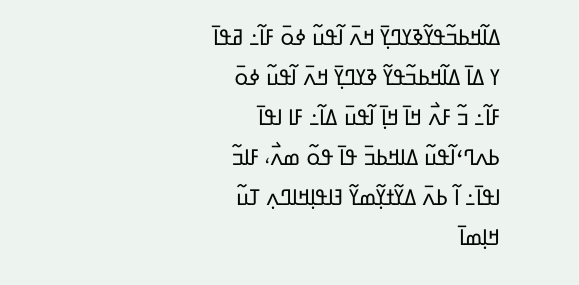ߡߊ߬ߞߕߏ߬ߟߌ߬ߢߌߣߌ߲߫ ߞߍ߫ ߊ߬ߟߎ߬ ߦߋ߫ ߓߊ߬߸ ߥߟߊ߫ ߌ ߡߊ߫ ߡߊ߬ߞߕߏ߬ߟߌ߬ ߢߌߣߌ߲߫ ߞߍ߫ ߊ߬ߟߎ߬ ߦߋ߫ ߓߊ߬߸ ߏ߬ ߓߍ߯ ߞߊ߫ ߞߊ߲߫ ߊ߬ߟߎ߫ ߡߊ߬߸ ߓߊ ߊߟߊ߫ ߕߍߣߵߊ߬ߟߎ߬ ߡߊߞߕߏ߫ ߟߊ߫ ߟߋ߬ ߘߍ߯، ߓߊߏ߬ ߊߟߊ߫߸ ߊ߬ ߕߍ߫ ߡߌ߬ߙߌ߲߬ߘߌ߬ ߔߊߟߊ߲ߞߊߣߍ߲ ߠߎ߬ ߞߊ߲ߘߊ߫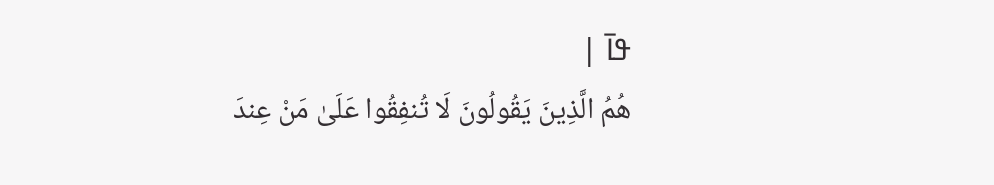ߟߊ߫ |
هُمُ الَّذِينَ يَقُولُونَ لَا تُنفِقُوا عَلَىٰ مَنْ عِندَ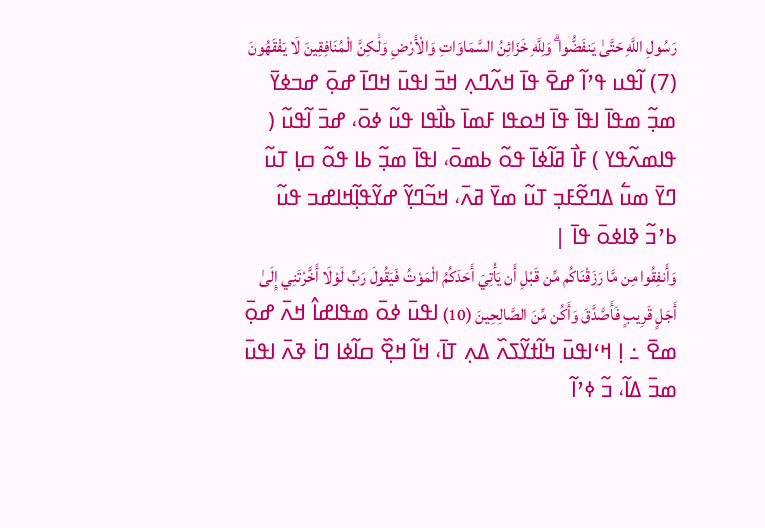رَسُولِ اللَّهِ حَتَّىٰ يَنفَضُّوا ۗ وَلِلَّهِ خَزَائِنُ السَّمَاوَاتِ وَالْأَرْضِ وَلَٰكِنَّ الْمُنَافِقِينَ لَا يَفْقَهُونَ (7) ߊ߬ߟߎ ߟߴߊ߬ ߝߐ߫ ߟߊ߫ ߞߍ߬ߣߍ߲ ߞߏ߫ ߊߟߎ߫ ߞߣߊ߫ ߝߋ߲߫ ߝߏߦߌ߫ ߘߏ߲߬ ߘߟߊ߫ ߊߟߊ߫ ߟߊ߫ ߞߋߟߊ ߓߘߊ߫ ߕߊ߯ߟߊ ߟߎ߬ ߦߋ߫، ߝߏ߫ ߊ߬ߟߎ߬ ( ߟߊߘߍ߬ߟߌ ) ߓߊ߯ ߥߊ߬ߦߊ߫ ߟߋ߬ ߕߘߋ߫، ߊߟߊ߫ ߘߏ߲߬ ߕߊ ߟߋ߬ ߛߊ߲ ߠߎ߬ ߣߌ߫ ߘߎ߱ ߡߣߐ߬ߓߏ߲ ߠߎ߬ ߘߌ߫ ߥߍ߫، ߞߏ߬ߣߌ߲߬ ߝߌ߬ߟߊ߲߬ߞߊߝߏ ߟߎ߬ ߕߴߏ߬ ߢߊߦߋ߫ ߟߊ߫ |
وَأَنفِقُوا مِن مَّا رَزَقْنَاكُم مِّن قَبْلِ أَن يَأْتِيَ أَحَدَكُمُ الْمَوْتُ فَيَقُولَ رَبِّ لَوْلَا أَخَّرْتَنِي إِلَىٰ أَجَلٍ قَرِيبٍ فَأَصَّدَّقَ وَأَكُن مِّنَ الصَّالِحِينَ (10) ߊߟߎ߫ ߦߋ߫ ߘߟߊߝߊ߮ ߞߍ߫ ߝߋ߲߫ ߘߐ߫ ߸ ߊ߲ ߞߵߊߟߎ߫ ߤߊ߬ߙߌ߬ߖߍ߰ ߡߍ߲ ߠߊ߫، ߞߊ߬ ߞߐ߲߰ ߛߊ߬ߦߊ ߣߊ߭ ߢߍ߫ ߊߟߎ߫ ߘߏ߫ ߡߊ߬، ߏ߬ ߦߴߊ߬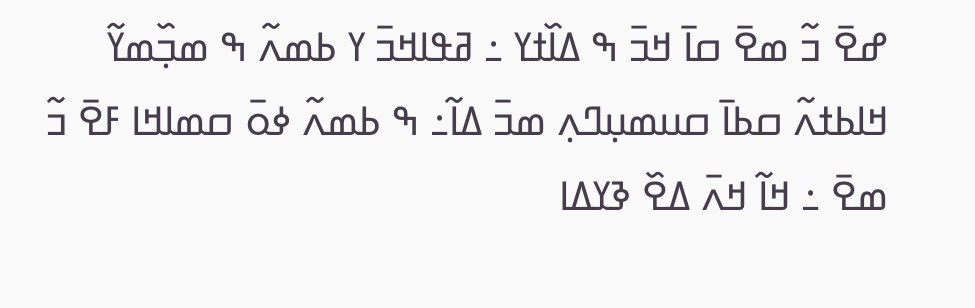ߝߐ߫ ߏ߬ ߘߐ߫ ߛߊ߫ ߞߏ߫ ߒ ߡߊ߰ߙߌ ߸ ߥߟߊߞߏ߫ ߌ ߕߘߍ߬ ߒ ߘߏ߲߰ߘߌ߬ ߞߊߕߙߍ߬ ߛߕߊ߫ ߛߎߘߎ߲ߣߍ߲ ߘߏ߫ ߡߊ߬߸ ߒ ߕߘߍ߬ ߦߋ߫ ߛߘߊߞߊ ߓߐ߫ ߏ߬ ߘߐ߫ ߸ ߞߊ߬ ߞߍ߫ ߡߐ߰ ߢߌߡߊ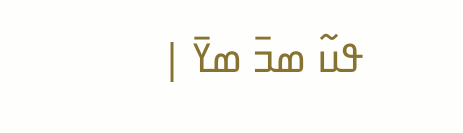ߟߎ߬ ߘߏ߫ ߘߌ߫ |